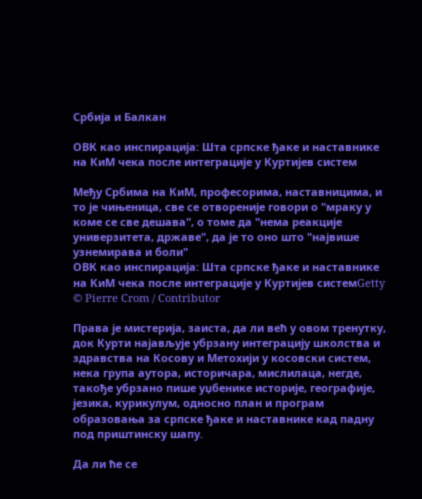Србија и Балкан

ОВК као инспирација: Шта српске ђаке и наставнике на КиМ чека после интеграције у Куртијев систем

Међу Србима на КиМ, професорима, наставницима, и то је чињеница, све се отвореније говори о "мраку у коме се све дешава", о томе да "нема реакције универзитета, државе", да је то оно што "највише узнемирава и боли"
ОВК као инспирација: Шта српске ђаке и наставнике на КиМ чека после интеграције у Куртијев системGetty © Pierre Crom / Contributor

Права је мистерија, заиста, да ли већ у овом тренутку, док Курти најављује убрзану интеграцију школства и здравства на Косову и Метохији у косовски систем, нека група аутора, историчара, мислилаца, негде, такође убрзано пише уџбенике историје, географије, језика, курикулум, односно план и програм образовања за српске ђаке и наставнике кад падну под приштинску шапу.

Да ли ће се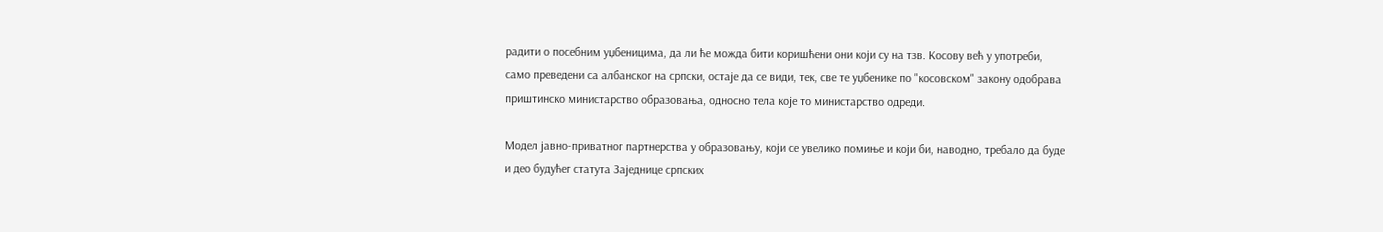радити о посебним уџбеницима, да ли ће можда бити коришћени они који су на тзв. Косову већ у употреби, само преведени са албанског на српски, остаје да се види, тек, све те уџбенике по "косовском" закону одобрава приштинско министарство образовања, односно тела које то министарство одреди.

Модел јавно-приватног партнерства у образовању, који се увелико помиње и који би, наводно, требало да буде и део будућег статута Заједнице српских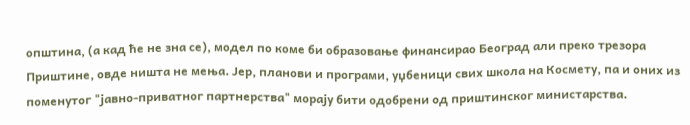општина, (а кад ће не зна се), модел по коме би образовање финансирао Београд али преко трезора Приштине, овде ништа не мења. Јер, планови и програми, уџбеници свих школа на Космету, па и оних из поменутог "јавно-приватног партнерства" морају бити одобрени од приштинског министарства.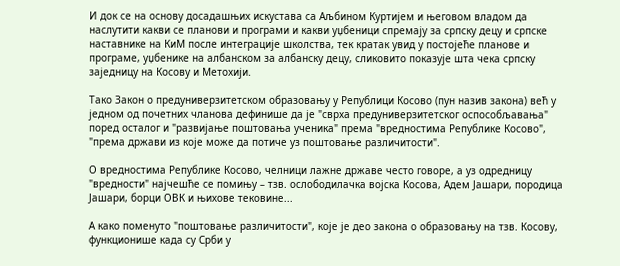И док се на основу досадашњих искустава са Аљбином Куртијем и његовом владом да наслутити какви се планови и програми и какви уџбеници спремају за српску децу и српске наставнике на КиМ после интеграције школства, тек кратак увид у постојеће планове и програме, уџбенике на албанском за албанску децу, сликовито показује шта чека српску заједницу на Косову и Метохији.

Тако Закон о предуниверзитетском образовању у Републици Косово (пун назив закона) већ у једном од почетних чланова дефинише да је "сврха предуниверзитетског оспособљавања" поред осталог и "развијање поштовања ученика" према "вредностима Републике Косово", "према држави из које може да потиче уз поштовање различитости".

О вредностима Републике Косово, челници лажне државе често говоре, а уз одредницу "вредности" најчешће се помињу – тзв. ослободилачка војска Косова, Адем Јашари, породица Јашари, борци ОВК и њихове тековине...

А како поменуто "поштовање различитости", које је део закона о образовању на тзв. Косову, функционише када су Срби у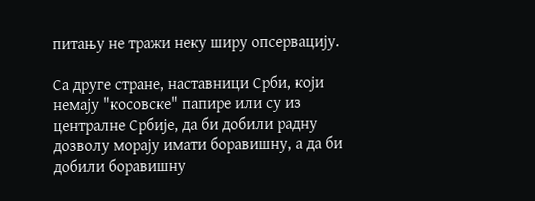питању не тражи неку ширу опсервацију.

Са друге стране, наставници Срби, који немају "косовске" папире или су из централне Србије, да би добили радну дозволу морају имати боравишну, а да би добили боравишну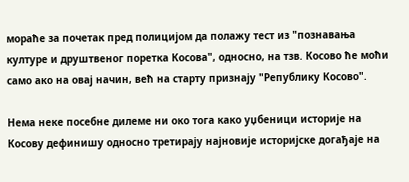мораће за почетак пред полицијом да полажу тест из "познавања културе и друштвеног поретка Косова", односно, на тзв. Косово ће моћи само ако на овај начин, већ на старту признају "Републику Косово".

Нема неке посебне дилеме ни око тога како уџбеници историје на Косову дефинишу односно третирају најновије историјске догађаје на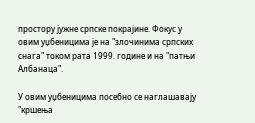простору јужне српске покрајине. Фокус у овим уџбеницима је на "злочинима српских снага" током рата 1999. године и на "патњи Албанаца".

У овим уџбеницима посебно се наглашавају "кршења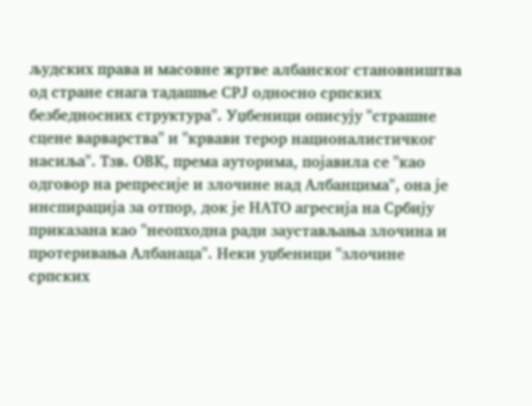људских права и масовне жртве албанског становништва од стране снага тадашње СРЈ односно српских безбедносних структура". Уџбеници описују "страшне сцене варварства" и "крвави терор националистичког насиља". Тзв. ОВК, према ауторима, појавила се "као одговор на репресије и злочине над Албанцима", она је инспирација за отпор, док је НАТО агресија на Србију приказана као "неопходна ради заустављања злочина и протеривања Албанаца". Неки уџбеници "злочине српских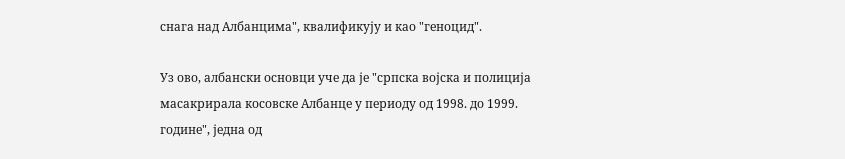снага над Албанцима", квалификују и као "геноцид".

Уз ово, албански основци уче да је "српска војска и полиција масакрирала косовске Албанце у периоду од 1998. до 1999. године", једна од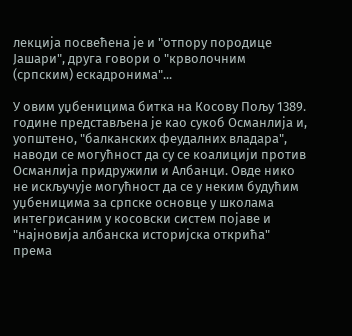лекција посвећена је и "отпору породице Јашари", друга говори о "крволочним (српским) ескадронима"...

У овим уџбеницима битка на Косову Пољу 1389. године представљена је као сукоб Османлија и, уопштено, "балканских феудалних владара", наводи се могућност да су се коалицији против Османлија придружили и Албанци. Овде нико не искључује могућност да се у неким будућим уџбеницима за српске основце у школама интегрисаним у косовски систем појаве и "најновија албанска историјска открића" према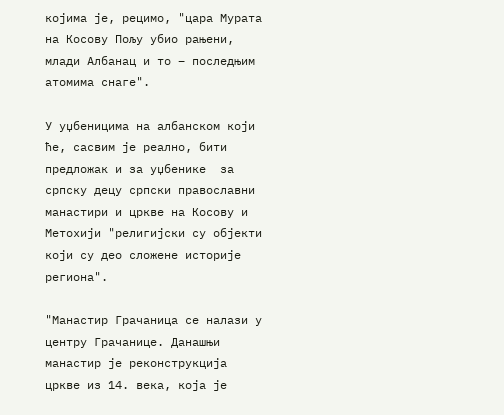којима је, рецимо, "цара Мурата на Косову Пољу убио рањени, млади Албанац и то – последњим атомима снаге".

У уџбеницима на албанском који ће, сасвим је реално, бити предложак и за уџбенике  за српску децу српски православни манастири и цркве на Косову и Метохији "религијски су објекти који су део сложене историје региона".

"Манастир Грачаница се налази у центру Грачанице. Данашњи манастир је реконструкција цркве из 14. века, која је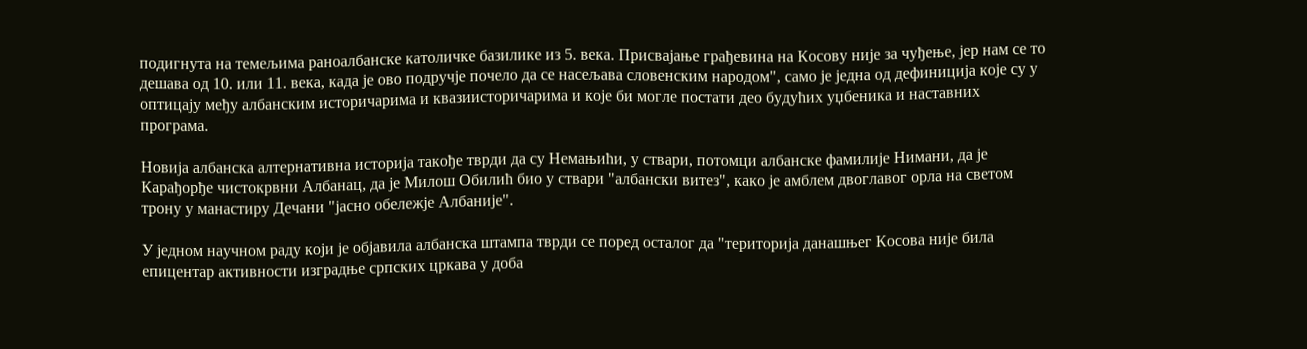подигнута на темељима раноалбанске католичке базилике из 5. века. Присвајање грађевина на Косову није за чуђење, јер нам се то дешава од 10. или 11. века, када је ово подручје почело да се насељава словенским народом", само је једна од дефиниција које су у оптицају међу албанским историчарима и квазиисторичарима и које би могле постати део будућих уџбеника и наставних програма.

Новија албанска алтернативна историја такође тврди да су Немањићи, у ствари, потомци албанске фамилије Нимани, да је Карађорђе чистокрвни Албанац, да је Милош Обилић био у ствари "албански витез", како је амблем двоглавог орла на светом трону у манастиру Дечани "јасно обележје Албаније".

У једном научном раду који је објавила албанска штампа тврди се поред осталог да "територија данашњег Косова није била епицентар активности изградње српских цркава у доба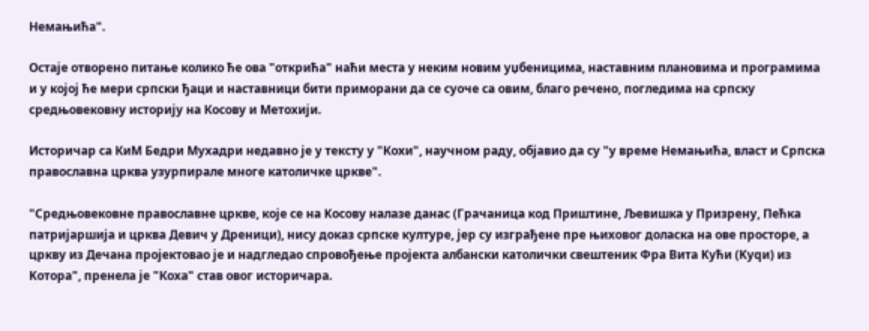Немањића".

Остаје отворено питање колико ће ова "открића" наћи места у неким новим уџбеницима, наставним плановима и програмима и у којој ће мери српски ђаци и наставници бити приморани да се суоче са овим, благо речено, погледима на српску средњовековну историју на Косову и Метохији.

Историчар са КиМ Бедри Мухадри недавно је у тексту у "Кохи", научном раду, објавио да су "у време Немањића, власт и Српска православна црква узурпирале многе католичке цркве".

"Средњовековне православне цркве, које се на Kосову налазе данас (Грачаница код Приштине, Љевишка у Призрену, Пећка патријаршија и црква Девич у Дреници), нису доказ српске културе, јер су изграђене пре њиховог доласка на ове просторе, а цркву из Дечана пројектовао је и надгледао спровођење пројекта албански католички свештеник Фра Вита Kући (Kуqи) из Kотора", пренела је "Коха" став овог историчара.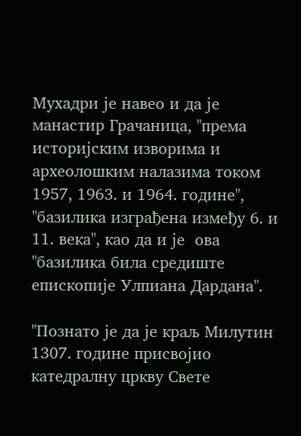Мухадри је навео и да је манастир Грачаница, "према историјским изворима и археолошким налазима током 1957, 1963. и 1964. године", "базилика изграђена између 6. и 11. века", као да и је  ова "базилика била средиште епископије Улпиана Дардана".

"Познато је да је краљ Милутин 1307. године присвојио катедралну цркву Свете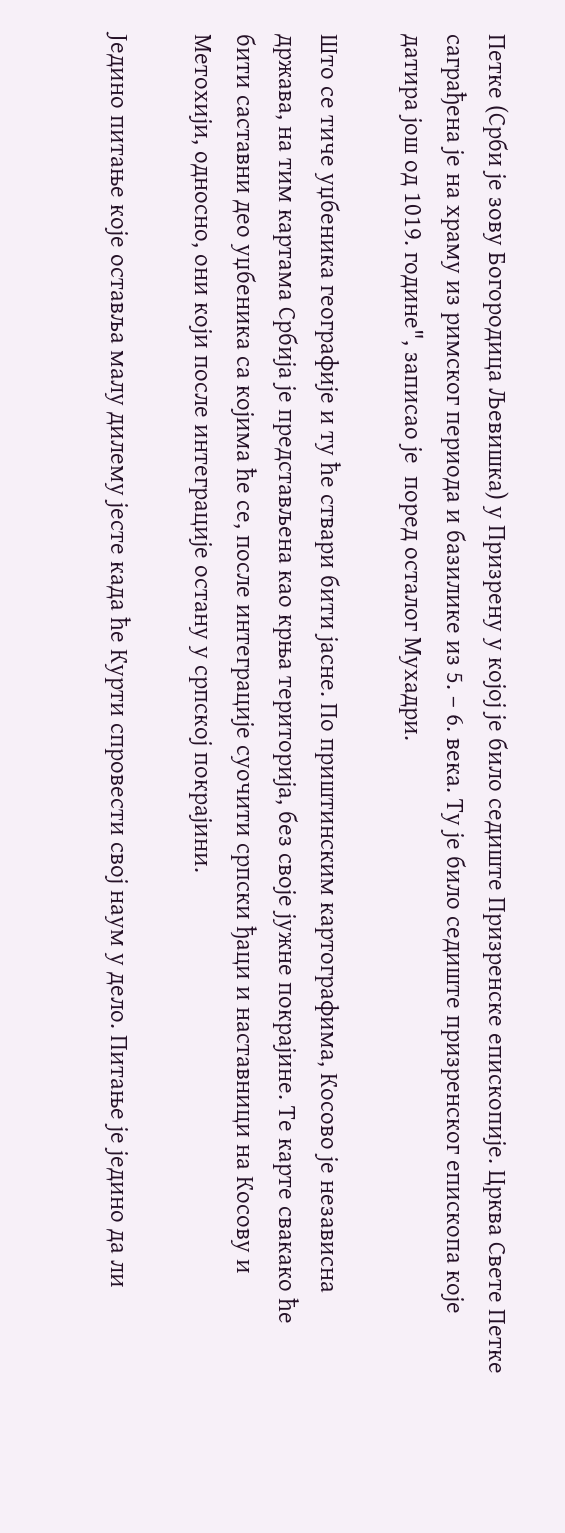Петке (Срби је зову Богородица Љевишка) у Призрену у којој је било седиште Призренске епископије. Црква Свете Петке саграђена је на храму из римског периода и базилике из 5. – 6. века. Ту је било седиште призренског епископа које датира још од 1019. године", записао је  поред осталог Мухадри.

Што се тиче уџбеника географије и ту ће ствари бити јасне. По приштинским картографима, Косово је независна држава, на тим картама Србија је представљена као крња територија, без своје јужне покрајине. Те карте свакако ће бити саставни део уџбеника са којима ће се, после интеграције суочити српски ђаци и наставници на Косову и Метохији, односно, они који после интеграције остану у српској покрајини.

Једино питање које оставља малу дилему јесте када ће Курти спровести свој наум у дело. Питање је једино да ли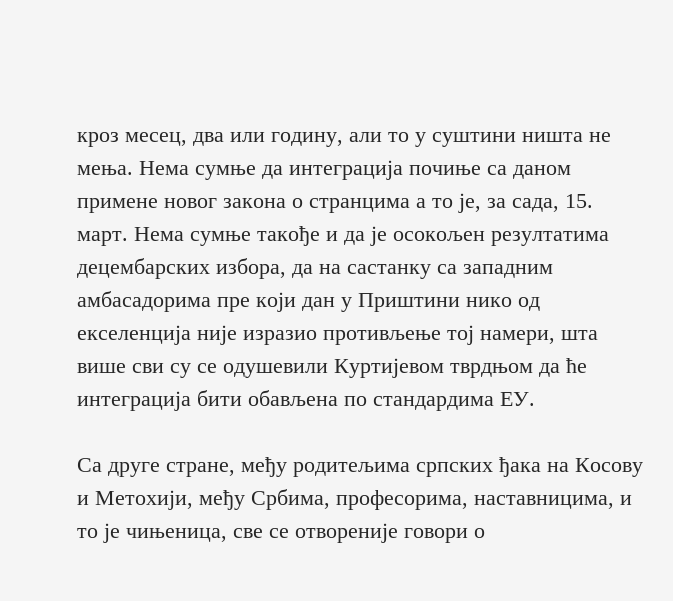кроз месец, два или годину, али то у суштини ништа не мења. Нема сумње да интеграција почиње са даном примене новог закона о странцима а то је, за сада, 15. март. Нема сумње такође и да је осокољен резултатима децембарских избора, да на састанку са западним амбасадорима пре који дан у Приштини нико од екселенција није изразио противљење тој намери, шта више сви су се одушевили Куртијевом тврдњом да ће интеграција бити обављена по стандардима ЕУ.

Са друге стране, међу родитељима српских ђака на Косову и Метохији, међу Србима, професорима, наставницима, и то је чињеница, све се отвореније говори о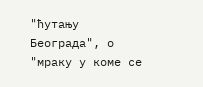"ћутању Београда", о "мраку у коме се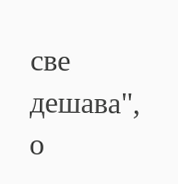све дешава", о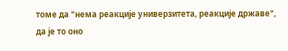томе да "нема реакције универзитета, реакције државе", да је то оно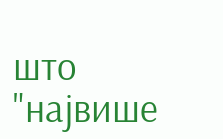што "највише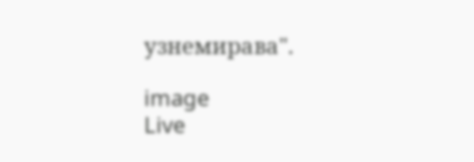узнемирава".

image
Live